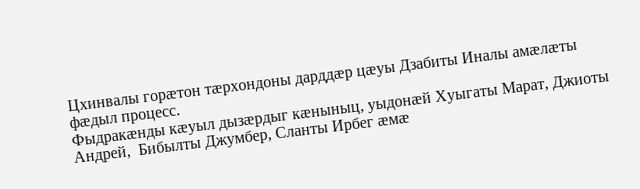Цхинвалы горæтон тæрхондоны дарддæр цæуы Дзабиты Иналы амæлæты фæдыл процесс.
Фыдракæнды кæуыл дызæрдыг кæныныц, уыдонæй Хуыгаты Марат, Джиоты Андрей,  Бибылты Джумбер, Сланты Ирбег æмæ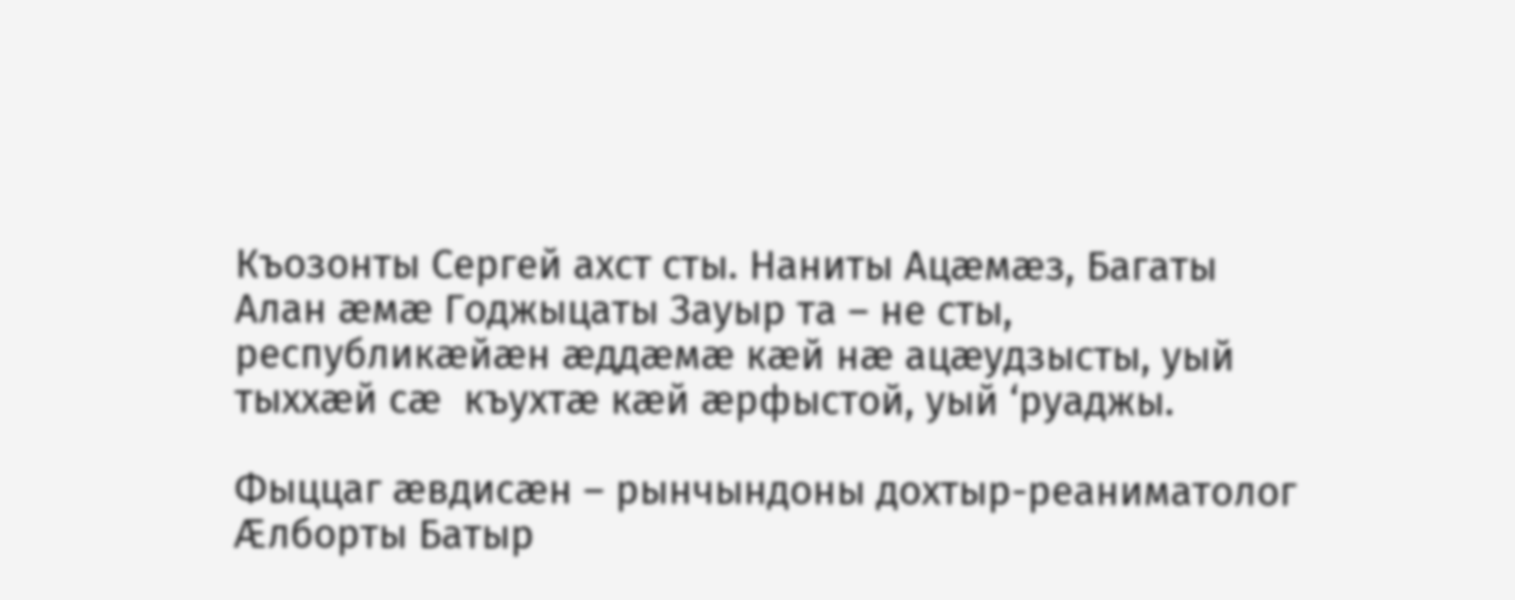Къозонты Сергей ахст сты. Наниты Ацæмæз, Багаты Алан æмæ Годжыцаты Зауыр та – не сты,  республикæйæн æддæмæ кæй нæ ацæудзысты, уый тыххæй сæ  къухтæ кæй æрфыстой, уый ‘руаджы.

Фыццаг æвдисæн – рынчындоны дохтыр-реаниматолог Æлборты Батыр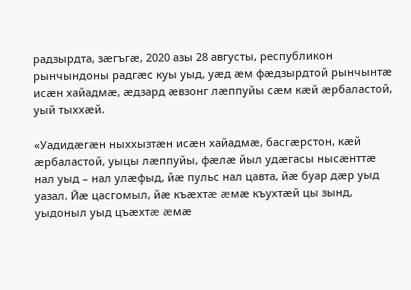радзырдта, зæгъгæ, 2020 азы 28 августы, республикон рынчындоны радгæс куы уыд, уæд æм фæдзырдтой рынчынтæ исæн хайадмæ, æдзард æвзонг лæппуйы сæм кæй æрбаластой, уый тыххæй.

«Уадидæгæн ныххызтæн исæн хайадмæ, басгæрстон, кæй æрбаластой, уыцы лæппуйы, фæлæ йыл удæгасы нысæнттæ нал уыд – нал улæфыд, йæ пульс нал цавта, йæ буар дæр уыд уазал. Йæ цасгомыл, йæ къæхтæ æмæ къухтæй цы зынд, уыдоныл уыд цъæхтæ æмæ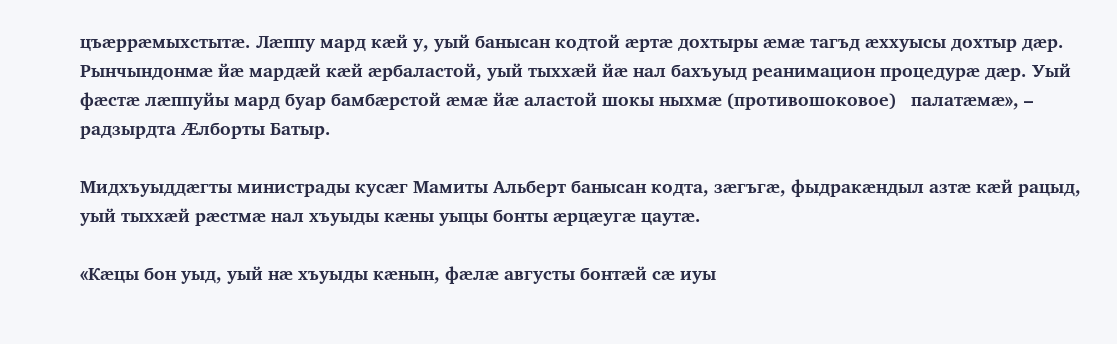цъæррæмыхстытæ. Лæппу мард кæй у, уый банысан кодтой æртæ дохтыры æмæ тагъд æххуысы дохтыр дæр. Рынчындонмæ йæ мардæй кæй æрбаластой, уый тыххæй йæ нал бахъуыд реанимацион процедурæ дæр. Уый фæстæ лæппуйы мард буар бамбæрстой æмæ йæ аластой шокы ныхмæ (противошоковое)   палатæмæ», – радзырдта Æлборты Батыр.

Мидхъуыддæгты министрады кусæг Мамиты Альберт банысан кодта, зæгъгæ, фыдракæндыл азтæ кæй рацыд, уый тыххæй рæстмæ нал хъуыды кæны уыцы бонты æрцæугæ цаутæ.

«Кæцы бон уыд, уый нæ хъуыды кæнын, фæлæ августы бонтæй сæ иуы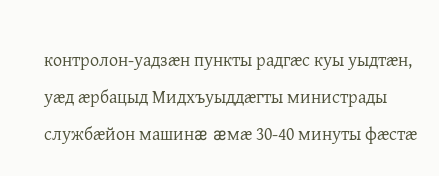контролон-уадзæн пункты радгæс куы уыдтæн, уæд æрбацыд Мидхъуыддæгты министрады службæйон машинæ æмæ 30-40 минуты фæстæ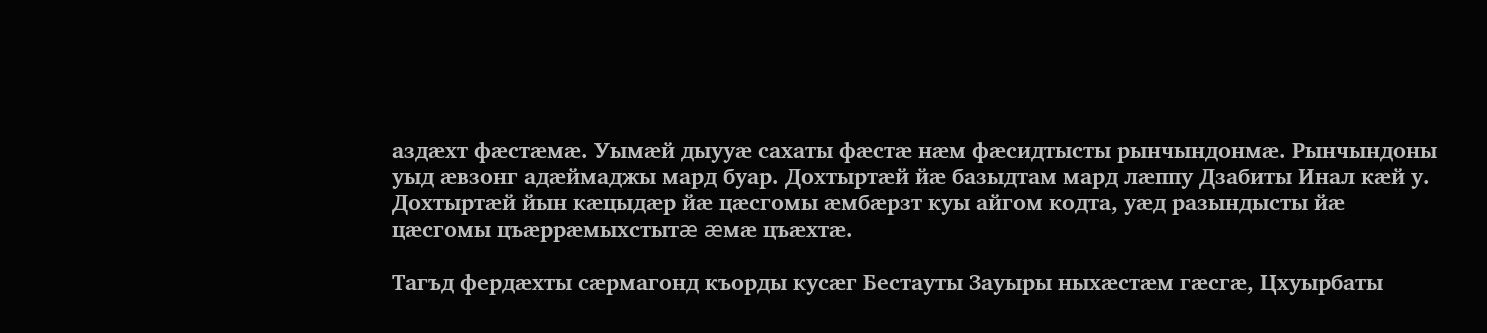аздæхт фæстæмæ. Уымæй дыууæ сахаты фæстæ нæм фæсидтысты рынчындонмæ. Рынчындоны уыд æвзонг адæймаджы мард буар. Дохтыртæй йæ базыдтам мард лæппу Дзабиты Инал кæй у.  Дохтыртæй йын кæцыдæр йæ цæсгомы æмбæрзт куы айгом кодта, уæд разындысты йæ цæсгомы цъæррæмыхстытæ æмæ цъæхтæ.

Тагъд фердæхты сæрмагонд къорды кусæг Бестауты Зауыры ныхæстæм гæсгæ, Цхуырбаты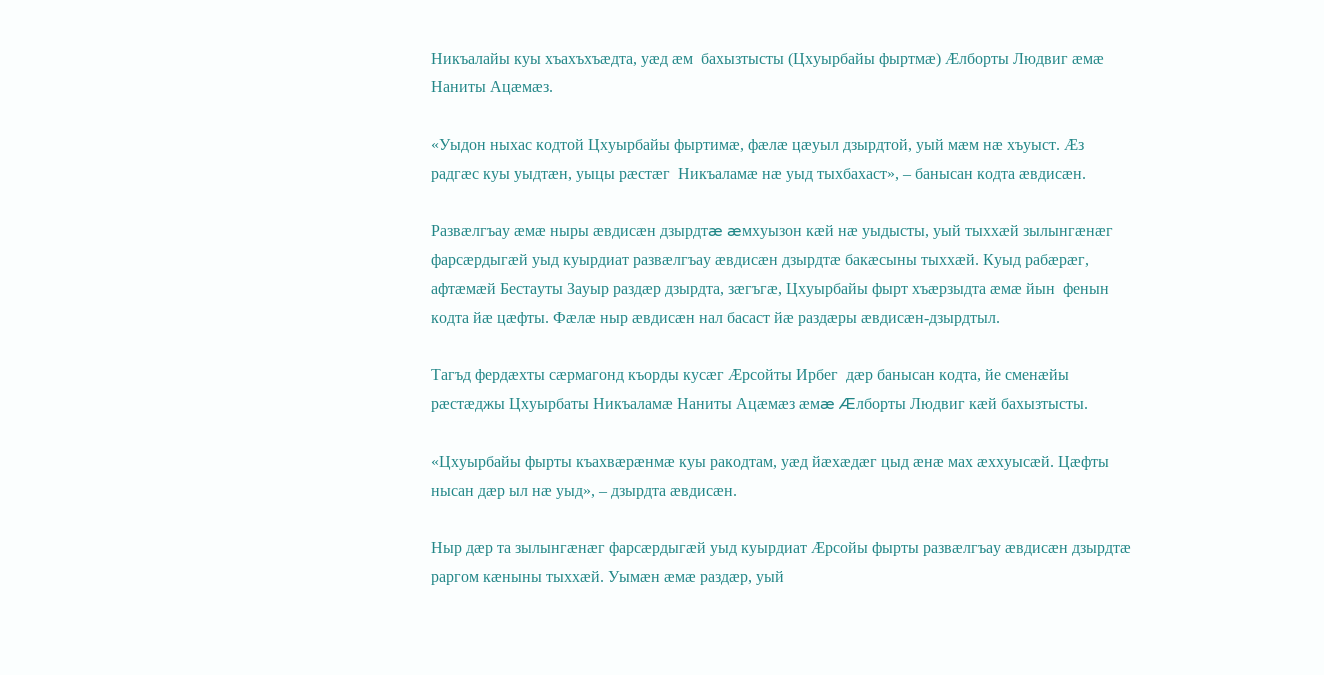Никъалайы куы хъахъхъæдта, уæд æм  бахызтысты (Цхуырбайы фыртмæ) Æлборты Людвиг æмæ Наниты Ацæмæз.

«Уыдон ныхас кодтой Цхуырбайы фыртимæ, фæлæ цæуыл дзырдтой, уый мæм нæ хъуыст. Æз радгæс куы уыдтæн, уыцы рæстæг  Никъаламæ нæ уыд тыхбахаст», – банысан кодта æвдисæн.

Развæлгъау æмæ ныры æвдисæн дзырдтæ æмхуызон кæй нæ уыдысты, уый тыххæй зылынгæнæг фарсæрдыгæй уыд куырдиат развæлгъау æвдисæн дзырдтæ бакæсыны тыххæй. Куыд рабæрæг, афтæмæй Бестауты Зауыр раздæр дзырдта, зæгъгæ, Цхуырбайы фырт хъæрзыдта æмæ йын  фенын кодта йæ цæфты. Фæлæ ныр æвдисæн нал басаст йæ раздæры æвдисæн-дзырдтыл.

Тагъд фердæхты сæрмагонд къорды кусæг Æрсойты Ирбег  дæр банысан кодта, йе сменæйы рæстæджы Цхуырбаты Никъаламæ Наниты Ацæмæз æмæ Æлборты Людвиг кæй бахызтысты.

«Цхуырбайы фырты къахвæрæнмæ куы ракодтам, уæд йæхæдæг цыд æнæ мах æххуысæй. Цæфты нысан дæр ыл нæ уыд», – дзырдта æвдисæн.

Ныр дæр та зылынгæнæг фарсæрдыгæй уыд куырдиат Æрсойы фырты развæлгъау æвдисæн дзырдтæ раргом кæныны тыххæй. Уымæн æмæ раздæр, уый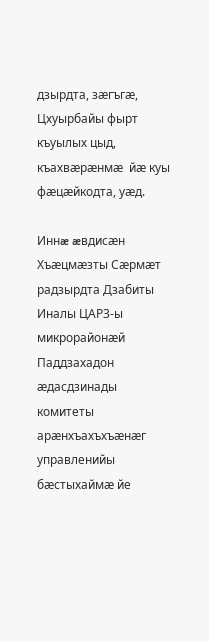дзырдта, зæгъгæ, Цхуырбайы фырт къуылых цыд, къахвæрæнмæ  йæ куы фæцæйкодта, уæд.

Иннæ æвдисæн Хъæцмæзты Сæрмæт радзырдта Дзабиты  Иналы ЦАРЗ-ы микрорайонæй Паддзахадон æдасдзинады комитеты арæнхъахъхъæнæг управленийы бæстыхаймæ йе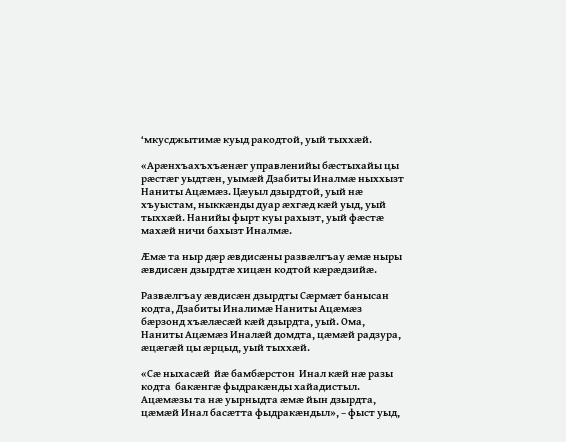‘мкусджытимæ куыд ракодтой, уый тыххæй.

«Арæнхъахъхъæнæг управленийы бæстыхайы цы рæстæг уыдтæн, уымæй Дзабиты Иналмæ ныххызт Наниты Ацæмæз. Цæуыл дзырдтой, уый нæ хъуыстам, ныккæнды дуар æхгæд кæй уыд, уый тыххæй. Нанийы фырт куы рахызт, уый фæстæ махæй ничи бахызт Иналмæ.

Æмæ та ныр дæр æвдисæны развæлгъау æмæ ныры  æвдисæн дзырдтæ хицæн кодтой кæрæдзийæ.

Развæлгъау æвдисæн дзырдты Сæрмæт банысан кодта, Дзабиты Иналимæ Наниты Ацæмæз бæрзонд хъæлæсæй кæй дзырдта, уый. Ома, Наниты Ацæмæз Иналæй домдта, цæмæй радзура, æцæгæй цы æрцыд, уый тыххæй.

«Сæ ныхасæй  йæ бамбæрстон  Инал кæй нæ разы кодта  бакæнгæ фыдракæнды хайадистыл. Ацæмæзы та нæ уырныдта æмæ йын дзырдта, цæмæй Инал басæтта фыдракæндыл», – фыст уыд,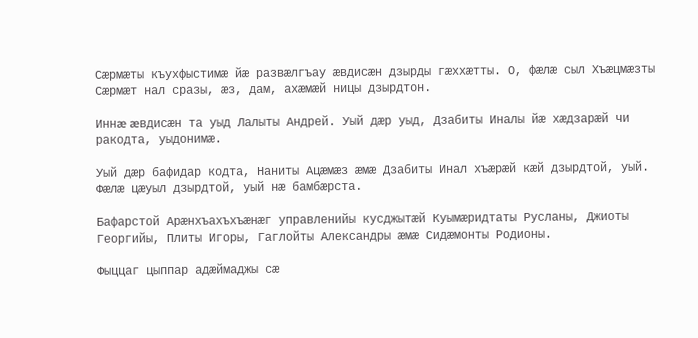Сæрмæты къухфыстимæ йæ развæлгъау æвдисæн дзырды гæххæтты. О, фæлæ сыл Хъæцмæзты Сæрмæт нал сразы, æз, дам, ахæмæй ницы дзырдтон.

Иннæ æвдисæн та уыд Лалыты Андрей. Уый дæр уыд, Дзабиты Иналы йæ хæдзарæй чи ракодта, уыдонимæ.

Уый дæр бафидар кодта, Наниты Ацæмæз æмæ Дзабиты Инал хъæрæй кæй дзырдтой, уый. Фæлæ цæуыл дзырдтой, уый нæ бамбæрста.

Бафарстой Арæнхъахъхъæнæг управленийы кусджытæй Куымæридтаты Русланы, Джиоты Георгийы, Плиты Игоры, Гаглойты Александры æмæ Сидæмонты Родионы.

Фыццаг цыппар адæймаджы сæ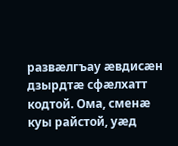развæлгъау æвдисæн дзырдтæ сфæлхатт кодтой. Ома, сменæ куы райстой, уæд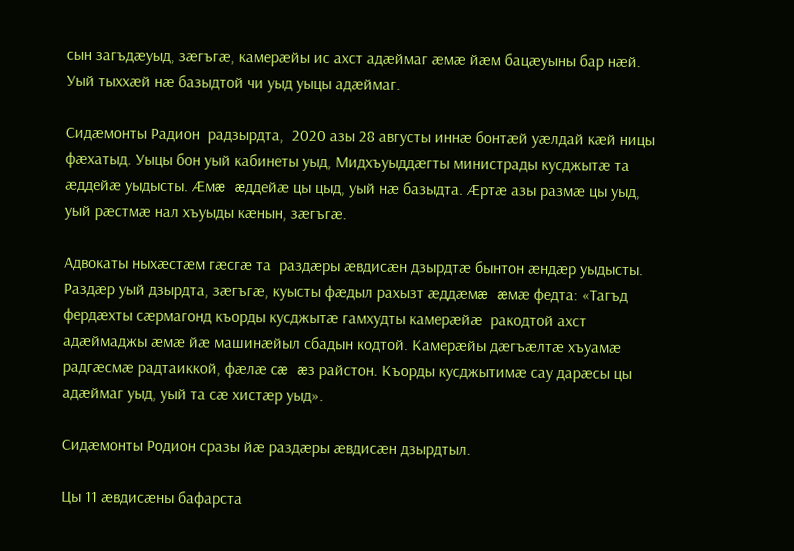сын загъдæуыд, зæгъгæ, камерæйы ис ахст адæймаг æмæ йæм бацæуыны бар нæй. Уый тыххæй нæ базыдтой чи уыд уыцы адæймаг.

Сидæмонты Радион  радзырдта,  2020 азы 28 августы иннæ бонтæй уæлдай кæй ницы фæхатыд. Уыцы бон уый кабинеты уыд, Мидхъуыддæгты министрады кусджытæ та  æддейæ уыдысты. Æмæ æддейæ цы цыд, уый нæ базыдта. Æртæ азы размæ цы уыд, уый рæстмæ нал хъуыды кæнын, зæгъгæ.

Адвокаты ныхæстæм гæсгæ та  раздæры æвдисæн дзырдтæ бынтон æндæр уыдысты. Раздæр уый дзырдта, зæгъгæ, куысты фæдыл рахызт æддæмæ æмæ федта: «Тагъд фердæхты сæрмагонд къорды кусджытæ гамхудты камерæйæ  ракодтой ахст адæймаджы æмæ йæ машинæйыл сбадын кодтой. Камерæйы дæгъæлтæ хъуамæ радгæсмæ радтаиккой, фæлæ сæ æз райстон. Къорды кусджытимæ сау дарæсы цы адæймаг уыд, уый та сæ хистæр уыд».

Сидæмонты Родион сразы йæ раздæры æвдисæн дзырдтыл.

Цы 11 æвдисæны бафарста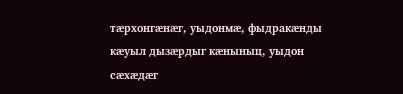тæрхонгæнæг, уыдонмæ, фыдракæнды кæуыл дызæрдыг кæныныц, уыдон сæхæдæг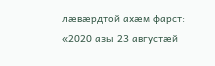лæвæрдтой ахæм фарст: «2020 азы 23 августæй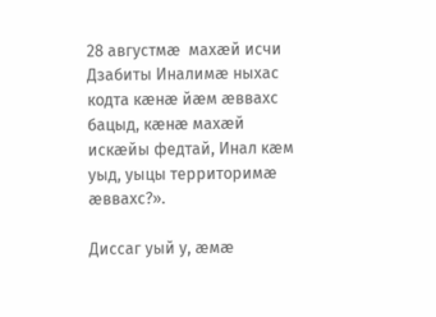28 августмæ  махæй исчи Дзабиты Иналимæ ныхас кодта кæнæ йæм æввахс бацыд, кæнæ махæй искæйы федтай, Инал кæм уыд, уыцы территоримæ æввахс?».

Диссаг уый у, æмæ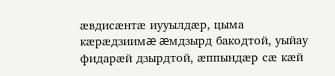æвдисæнтæ иууылдæр, цыма кæрæдзиимæ æмдзырд бакодтой, уыйау фидарæй дзырдтой, æппындæр сæ кæй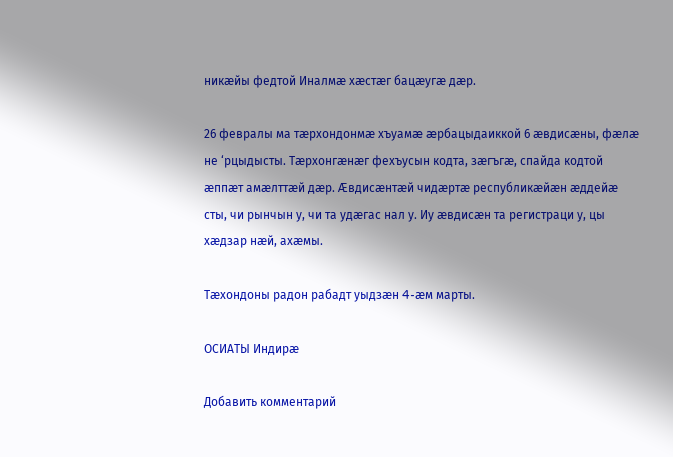никæйы федтой Иналмæ хæстæг бацæугæ дæр.

26 февралы ма тæрхондонмæ хъуамæ æрбацыдаиккой 6 æвдисæны, фæлæ не ‘рцыдысты. Тæрхонгæнæг фехъусын кодта, зæгъгæ, спайда кодтой æппæт амæлттæй дæр. Æвдисæнтæй чидæртæ республикæйæн æддейæ сты, чи рынчын у, чи та удæгас нал у. Иу æвдисæн та регистраци у, цы хæдзар нæй, ахæмы.

Тæхондоны радон рабадт уыдзæн 4-æм марты.

ОСИАТЫ Индирæ

Добавить комментарий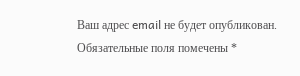Ваш адрес email не будет опубликован. Обязательные поля помечены *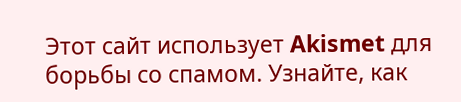Этот сайт использует Akismet для борьбы со спамом. Узнайте, как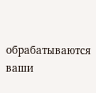обрабатываются ваши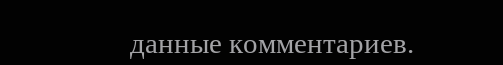данные комментариев.